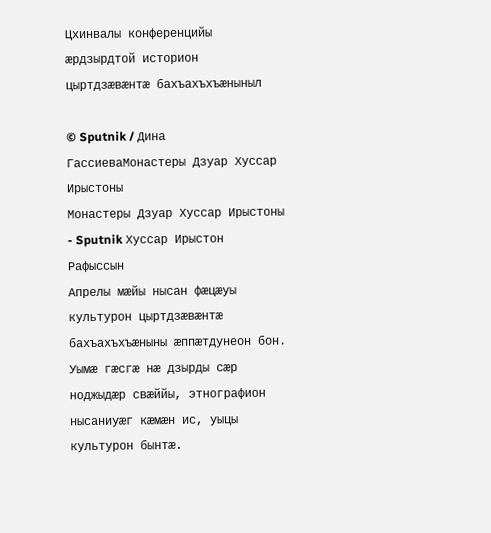Цхинвалы конференцийы æрдзырдтой историон цыртдзæвæнтæ бахъахъхъæныныл

© Sputnik / Дина ГассиеваМонастеры Дзуар Хуссар Ирыстоны
Монастеры Дзуар Хуссар Ирыстоны - Sputnik Хуссар Ирыстон
Рафыссын
Апрелы мæйы нысан фæцæуы культурон цыртдзæвæнтæ бахъахъхъæныны æппæтдунеон бон. Уымæ гæсгæ нæ дзырды сæр ноджыдæр свæййы, этнографион нысаниуæг кæмæн ис, уыцы культурон бынтæ.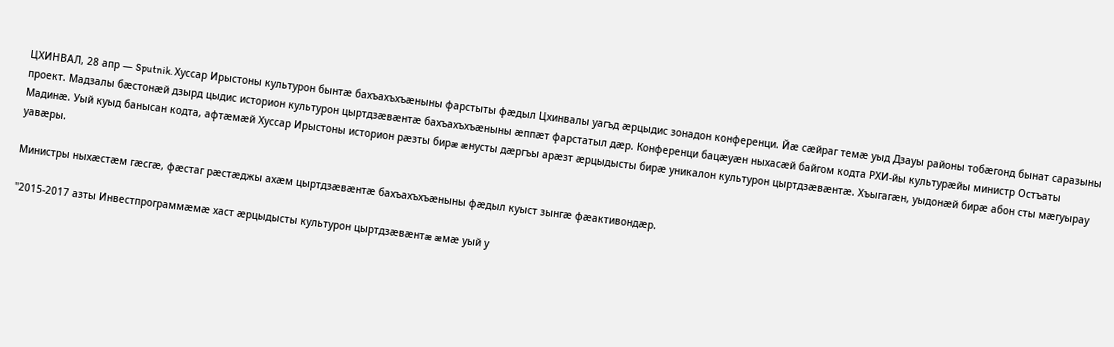ЦХИНВАЛ, 28 апр — Sputnik. Хуссар Ирыстоны культурон бынтæ бахъахъхъæныны фарстыты фæдыл Цхинвалы уагъд æрцыдис зонадон конференци. Йæ сæйраг темæ уыд Дзауы районы тобæгонд бынат саразыны проект. Мадзалы бæстонæй дзырд цыдис историон культурон цыртдзæвæнтæ бахъахъхъæныны æппæт фарстатыл дæр. Конференци бацæуæн ныхасæй байгом кодта РХИ-йы культурæйы министр Остъаты Мадинæ. Уый куыд банысан кодта, афтæмæй Хуссар Ирыстоны историон рæзты бирæ æнусты дæргъы арæзт æрцыдысты бирæ уникалон культурон цыртдзæвæнтæ. Хъыгагæн, уыдонæй бирæ абон сты мæгуырау уавæры.

Министры ныхæстæм гæсгæ, фæстаг рæстæджы ахæм цыртдзæвæнтæ бахъахъхъæныны фæдыл куыст зынгæ фæактивондæр.

"2015-2017 азты Инвестпрограммæмæ хаст æрцыдысты культурон цыртдзæвæнтæ æмæ уый у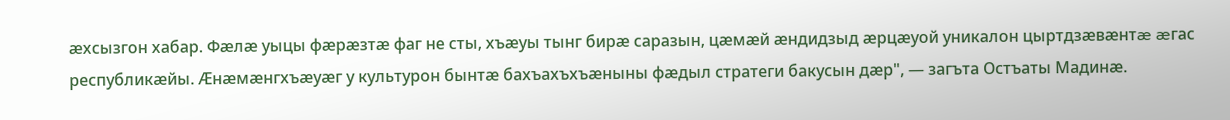æхсызгон хабар. Фæлæ уыцы фæрæзтæ фаг не сты, хъæуы тынг бирæ саразын, цæмæй æндидзыд æрцæуой уникалон цыртдзæвæнтæ æгас республикæйы. Æнæмæнгхъæуæг у культурон бынтæ бахъахъхъæныны фæдыл стратеги бакусын дæр", — загъта Остъаты Мадинæ.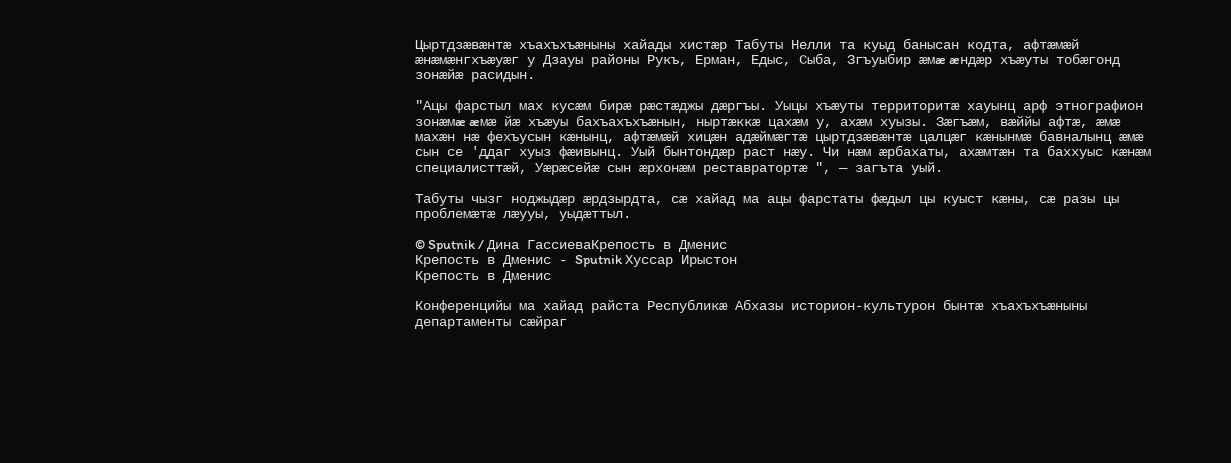Цыртдзæвæнтæ хъахъхъæныны хайады хистæр Табуты Нелли та куыд банысан кодта, афтæмæй æнæмæнгхъæуæг у Дзауы районы Рукъ, Ерман, Едыс, Сыба, Згъуыбир æмæ æндæр хъæуты тобæгонд зонæйæ расидын.

"Ацы фарстыл мах кусæм бирæ рæстæджы дæргъы. Уыцы хъæуты территоритæ хауынц арф этнографион зонæмæ æмæ йæ хъæуы бахъахъхъæнын, ныртæккæ цахæм у, ахæм хуызы. Зæгъæм, вæййы афтæ, æмæ махæн нæ фехъусын кæнынц, афтæмæй хицæн адæймæгтæ цыртдзæвæнтæ цалцæг кæнынмæ бавналынц æмæ сын се 'ддаг хуыз фæивынц. Уый бынтондæр раст нæу. Чи нæм æрбахаты, ахæмтæн та баххуыс кæнæм специалисттæй, Уæрæсейæ сын æрхонæм реставратортæ ", — загъта уый.

Табуты чызг ноджыдæр æрдзырдта, сæ хайад ма ацы фарстаты фæдыл цы куыст кæны, сæ разы цы проблемæтæ лæууы, уыдæттыл.

© Sputnik / Дина ГассиеваКрепость в Дменис
Крепость в Дменис - Sputnik Хуссар Ирыстон
Крепость в Дменис

Конференцийы ма хайад райста Республикæ Абхазы историон-культурон бынтæ хъахъхъæныны департаменты сæйраг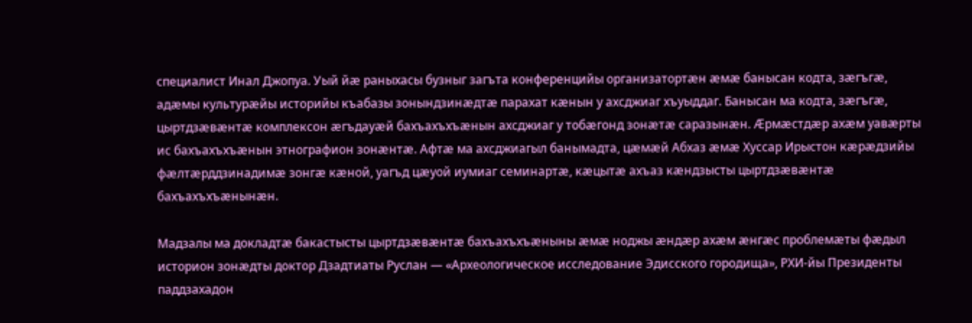специалист Инал Джопуа. Уый йæ раныхасы бузныг загъта конференцийы организатортæн æмæ банысан кодта, зæгъгæ, адæмы культурæйы историйы къабазы зонындзинæдтæ парахат кæнын у ахсджиаг хъуыддаг. Банысан ма кодта, зæгъгæ, цыртдзæвæнтæ комплексон æгъдауæй бахъахъхъæнын ахсджиаг у тобæгонд зонæтæ саразынæн. Æрмæстдæр ахæм уавæрты ис бахъахъхъæнын этнографион зонæнтæ. Афтæ ма ахсджиагыл банымадта, цæмæй Абхаз æмæ Хуссар Ирыстон кæрæдзийы фæлтæрддзинадимæ зонгæ кæной, уагъд цæуой иумиаг семинартæ, кæцытæ ахъаз кæндзысты цыртдзæвæнтæ бахъахъхъæнынæн.

Мадзалы ма докладтæ бакастысты цыртдзæвæнтæ бахъахъхъæныны æмæ ноджы æндæр ахæм æнгæс проблемæты фæдыл историон зонæдты доктор Дзадтиаты Руслан — «Археологическое исследование Эдисского городища», РХИ-йы Президенты паддзахадон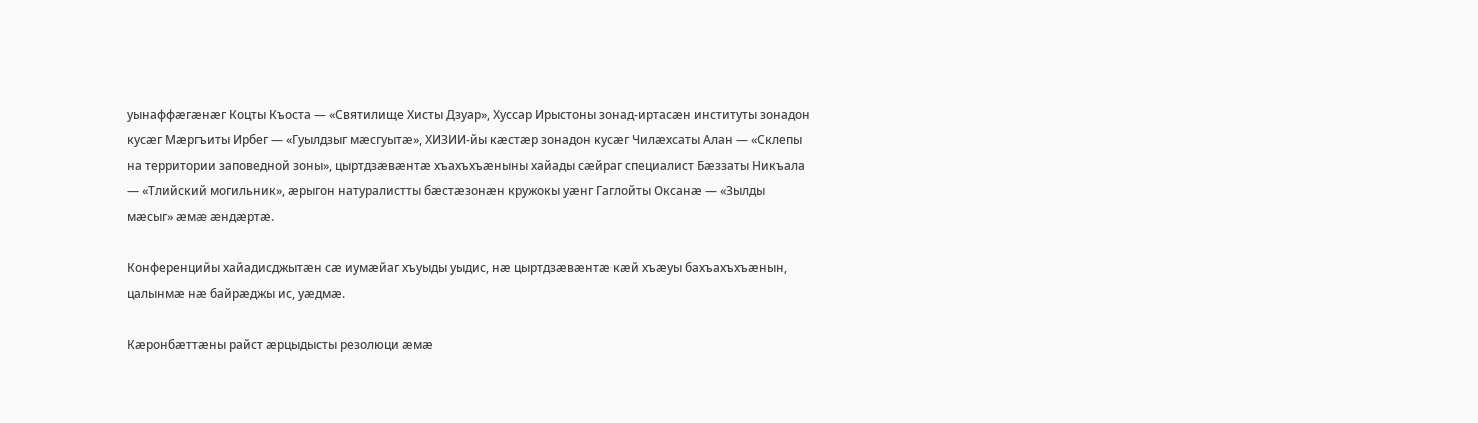уынаффæгæнæг Коцты Къоста — «Святилище Хисты Дзуар», Хуссар Ирыстоны зонад-иртасæн институты зонадон кусæг Мæргъиты Ирбег — «Гуылдзыг мæсгуытæ», ХИЗИИ-йы кæстæр зонадон кусæг Чилæхсаты Алан — «Склепы на территории заповедной зоны», цыртдзæвæнтæ хъахъхъæныны хайады сæйраг специалист Бæззаты Никъала — «Тлийский могильник», æрыгон натуралистты бæстæзонæн кружокы уæнг Гаглойты Оксанæ — «Зылды мæсыг» æмæ æндæртæ.

Конференцийы хайадисджытæн сæ иумæйаг хъуыды уыдис, нæ цыртдзæвæнтæ кæй хъæуы бахъахъхъæнын, цалынмæ нæ байрæджы ис, уæдмæ.

Кæронбæттæны райст æрцыдысты резолюци æмæ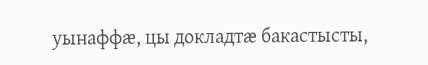уынаффæ, цы докладтæ бакастысты,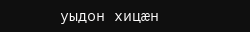уыдон хицæн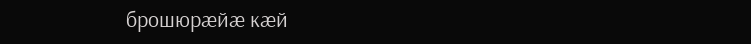брошюрæйæ кæй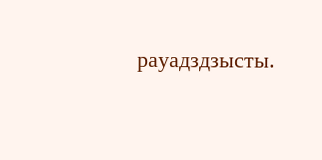рауадздзысты.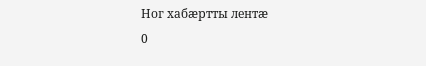Ног хабӕртты лентӕ
0